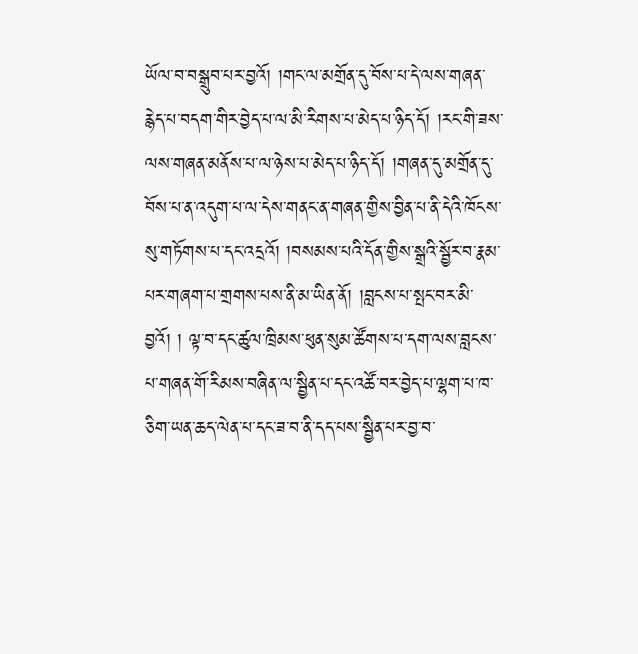ཡོལ་བ་བསྒྲུབ་པར་བྱའོ། །གང་ལ་མགྲོན་དུ་བོས་པ་དེ་ལས་གཞན་རྙེད་པ་བདག་གིར་བྱེད་པ་ལ་མི་རིགས་པ་མེད་པ་ཉིད་དོ། །རང་གི་ཟས་ ལས་གཞན་མནོས་པ་ལ་ཉེས་པ་མེད་པ་ཉིད་དོ། །གཞན་དུ་མགྲོན་དུ་བོས་པ་ན་འདུག་པ་ལ་དེས་གནང་ན་གཞན་གྱིས་བྱིན་པ་ནི་དེའི་ཁོངས་སུ་གཏོགས་པ་དང་འདྲའོ། །བསམས་པའི་དོན་གྱིས་སྒྲའི་སྦྱོར་བ་རྣམ་པར་གཞག་པ་གྲགས་པས་ནི་མ་ཡིན་ནོ། །བླངས་པ་སྤང་བར་མི་བྱའོ། ། ལྟ་བ་དང་ཚུལ་ཁྲིམས་ཕུན་སུམ་ཚོགས་པ་དག་ལས་བླངས་པ་གཞན་གོ་རིམས་བཞིན་ལ་སྦྱིན་པ་དང་འཚོ་བར་བྱེད་པ་ལྷག་པ་ཁ་ཅིག་ཡན་ཆད་ལེན་པ་དང་ཟ་བ་ནི་དད་པས་སྦྱིན་པར་བྱ་བ་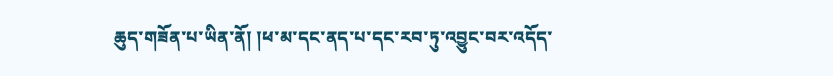ཆུད་གཟོན་པ་ཡིན་ནོ། །ཕ་མ་དང་ནད་པ་དང་རབ་ཏུ་འབྱུང་བར་འདོད་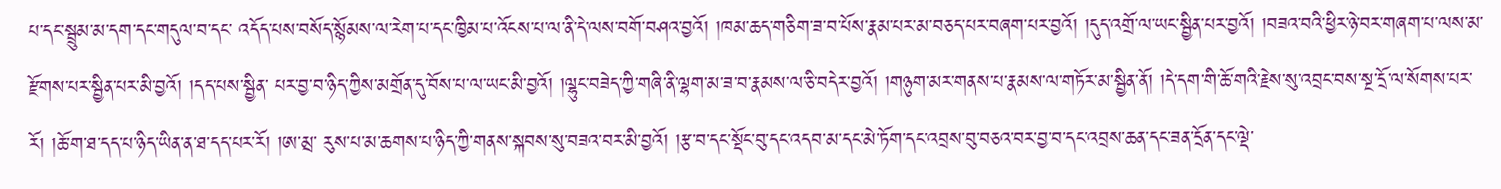པ་དང་སྦྲུམ་མ་དག་དང་གདུལ་བ་དང་ འདོད་པས་བསོད་སྙོམས་ལ་རེག་པ་དང་ཁྱིམ་པ་འོངས་པ་ལ་ནི་དེ་ལས་བགོ་བཤའ་བྱའོ། །ཁམ་ཆད་གཅིག་ཟ་བ་པོས་རྣམ་པར་མ་བཅད་པར་བཞག་པར་བྱའོ། །དུད་འགྲོ་ལ་ཡང་སྦྱིན་པར་བྱའོ། །བཟའ་བའི་ཕྱིར་ཉེ་བར་གཞག་པ་ལས་མ་རྫོགས་པར་སྦྱིན་པར་མི་བྱའོ། །དད་པས་སྦྱིན་ པར་བྱ་བ་ཉིད་ཀྱིས་མགྲོན་དུ་བོས་པ་ལ་ཡང་མི་བྱའོ། །ལྷུང་བཟེད་ཀྱི་གཞི་ནི་ལྷག་མ་ཟ་བ་རྣམས་ལ་ཅི་བདེར་བྱའོ། །གཉུག་མར་གནས་པ་རྣམས་ལ་གཏོར་མ་སྦྱིན་ནོ། །དེ་དག་གི་ཆོ་གའི་རྗེས་སུ་འབྲང་བས་སྔ་དྲོ་ལ་སོགས་པར་རོ། །ཆོ་ག་ཐ་དད་པ་ཉིད་ཡིན་ན་ཐ་དད་པར་རོ། །ཨ་མྲ་ རུས་པ་མ་ཆགས་པ་ཉིད་ཀྱི་གནས་སྐབས་སུ་བཟའ་བར་མི་བྱའོ། །རྩ་བ་དང་སྡོང་བུ་དང་འདབ་མ་དང་མེ་ཏོག་དང་འབྲས་བུ་བཅའ་བར་བྱ་བ་དང་འབྲས་ཆན་དང་ཟན་དྲོན་དང་ལྡེ་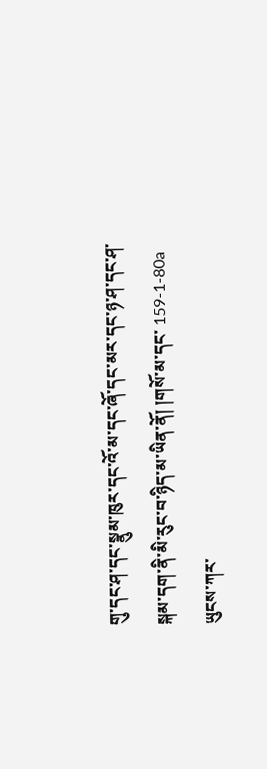གུ་དང་ཤ་དང་སྣུམ་ཁུར་དང་འོ་མ་དང་ཞོ་དང་མར་དང་ཉ་ཤ་དང་ཤ་སྐམ་དག་ནི་མི་རུང་བ་ཉིད་མ་ཡིན་ནོ། །གསོ་མ་དང་ 159-1-80a ཡུངས་ཀར་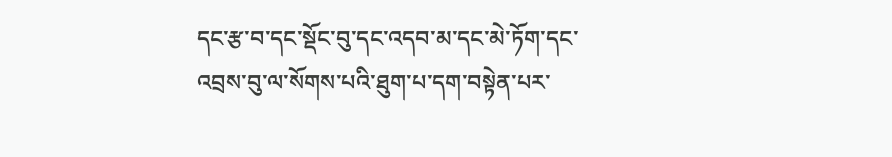དང་རྩ་བ་དང་སྡོང་བུ་དང་འདབ་མ་དང་མེ་ཏོག་དང་འབྲས་བུ་ལ་སོགས་པའི་ཐུག་པ་དག་བསྟེན་པར་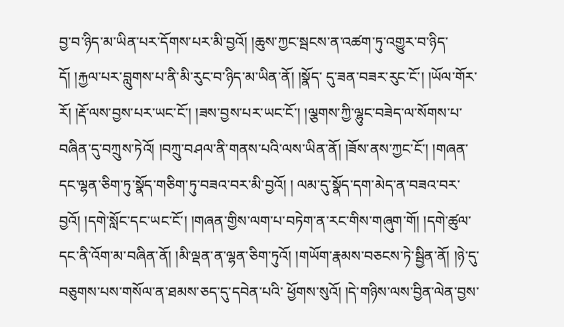བྱ་བ་ཉིད་མ་ཡིན་པར་དོགས་པར་མི་བྱའོ། །ཆུས་ཀྱང་སྦངས་ན་འཚག་ཏུ་འགྱུར་བ་ཉིད་དོ། །རྐྱལ་པར་བླུགས་པ་ནི་མི་རུང་བ་ཉིད་མ་ཡིན་ནོ། །སྣོད་ དུ་ཟན་བཟར་རུང་ངོ་། །ཡོལ་གོར་རོ། །རྡོ་ལས་བྱས་པར་ཡང་ངོ་། །ཟས་བྱས་པར་ཡང་ངོ་། །ལྕགས་ཀྱི་ལྷུང་བཟེད་ལ་སོགས་པ་བཞིན་དུ་བཀྲུས་ཏེའོ། །བཀྲུ་བཤལ་ནི་གནས་པའི་ལས་ཡིན་ནོ། །ཟོས་ནས་ཀྱང་ངོ་། །གཞན་དང་ལྷན་ཅིག་ཏུ་སྣོད་གཅིག་ཏུ་བཟའ་བར་མི་བྱའོ། ། ལམ་དུ་སྣོད་དག་མེད་ན་བཟའ་བར་བྱའོ། །དགེ་སློང་དང་ཡང་ངོ་། །གཞན་གྱིས་ལག་པ་བཏེག་ན་རང་གིས་གཞུག་གོ། །དགེ་ཚུལ་དང་ནི་འོག་མ་བཞིན་ནོ། །མི་ལྡན་ན་ལྷན་ཅིག་ཏུའོ། །གཡོག་རྣམས་བཅངས་ཏེ་སྦྱིན་ནོ། །ཉེ་དུ་བཅུགས་པས་གསོལ་ན་ཐམས་ཅད་དུ་དབེན་པའི་ ཕྱོགས་སུའོ། །དེ་གཉིས་ལས་བྱིན་ལེན་བྱས་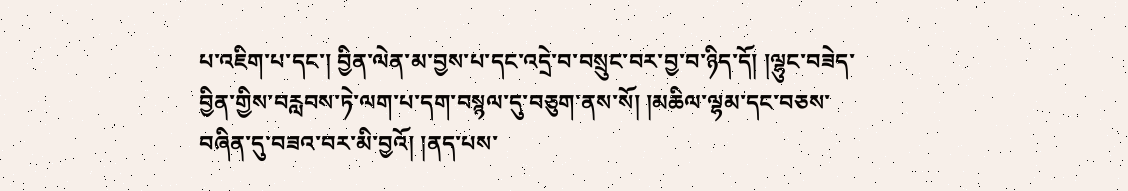པ་འཇིག་པ་དང་། བྱིན་ལེན་མ་བྱས་པ་དང་འདྲེ་བ་བསྲུང་བར་བྱ་བ་ཉིད་དོ། །ལྷུང་བཟེད་བྱིན་གྱིས་བརླབས་ཏེ་ལག་པ་དག་བསྙལ་དུ་བཅུག་ནས་སོ། །མཆིལ་ལྷམ་དང་བཅས་བཞིན་དུ་བཟའ་བར་མི་བྱའོ། །ནད་པས་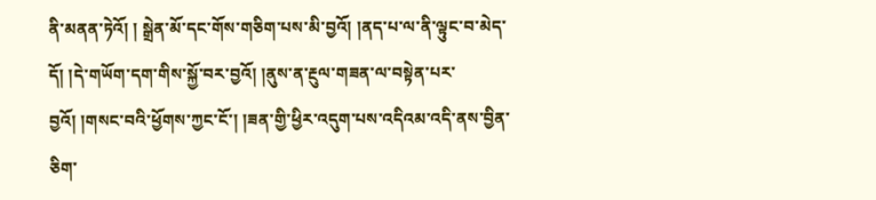ནི་མནན་ཏེའོ། ། སྒྲེན་མོ་དང་གོས་གཅིག་པས་མི་བྱའོ། །ནད་པ་ལ་ནི་ལྟུང་བ་མེད་དོ། །དེ་གཡོག་དག་གིས་སྐྱོ་བར་བྱའོ། །ནུས་ན་རྔུལ་གཟན་ལ་བསྟེན་པར་བྱའོ། །གསང་བའི་ཕྱོགས་ཀྱང་ངོ་། །ཟན་གྱི་ཕྱིར་འདུག་པས་འདིའམ་འདི་ནས་བྱིན་ཅིག་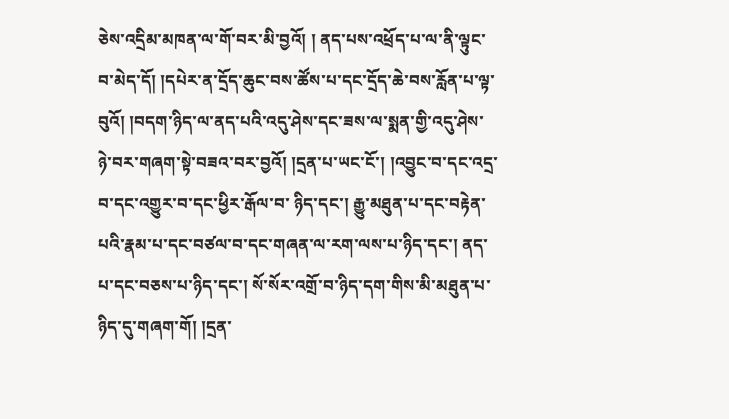ཅེས་འདྲིམ་མཁན་ལ་གོ་བར་མི་བྱའོ། ། ནད་པས་འཕྲོད་པ་ལ་ནི་ལྟུང་བ་མེད་དོ། །དཔེར་ན་དྲོད་ཆུང་བས་ཚོས་པ་དང་དྲོད་ཆེ་བས་རློན་པ་ལྟ་བུའོ། །བདག་ཉིད་ལ་ནད་པའི་འདུ་ཤེས་དང་ཟས་ལ་སྨན་གྱི་འདུ་ཤེས་ཉེ་བར་གཞག་སྟེ་བཟའ་བར་བྱའོ། །དྲན་པ་ཡང་ངོ་། །འབྱུང་བ་དང་འདྲ་བ་དང་འགྱུར་བ་དང་ཕྱིར་རྒོལ་བ་ ཉིད་དང་། རྒྱུ་མཐུན་པ་དང་བརྟེན་པའི་རྣམ་པ་དང་བཙལ་བ་དང་གཞན་ལ་རག་ལས་པ་ཉིད་དང་། ནད་པ་དང་བཅས་པ་ཉིད་དང་། སོ་སོར་འགྲོ་བ་ཉིད་དག་གིས་མི་མཐུན་པ་ཉིད་དུ་གཞག་གོ། །དྲན་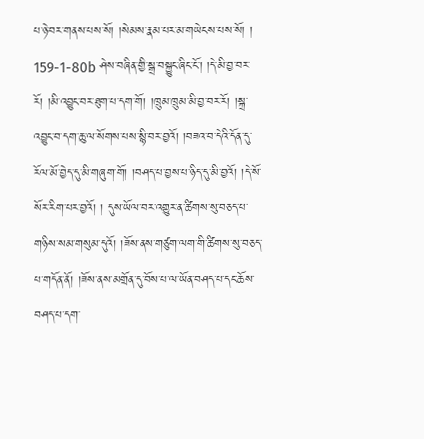པ་ཉེ་བར་གནས་པས་སོ། །སེམས་རྣམ་པར་མ་གཡེངས་པས་སོ། ། 159-1-80b ཤེས་བཞིན་གྱི་སྒྲ་བསྐྱུང་ཞིང་ངོ་། །དེ་མི་བྱ་བར་རོ། །མི་འབྱུང་བར་ཐུག་པ་དག་གོ། །ཁྲུམ་ཁྲུམ་མི་བྱ་བར་རོ། །སྐྲ་འབྱུང་བ་དག་ཆུ་ལ་སོགས་པས་སྙི་བར་བྱའོ། །བཟའ་བ་དེའི་དོན་དུ་རོལ་མོ་བྱེད་དུ་མི་གཞུག་གོ། །བཤད་པ་བྱས་པ་ཉིད་དུ་མི་བྱའོ། །དེ་སོ་སོར་རིག་པར་བྱའོ། ། དུས་ཡོལ་བར་འགྱུར་ན་ཚིགས་སུ་བཅད་པ་གཉིས་སམ་གསུམ་དུའོ། །ཟོས་ནས་གཙུག་ལག་གི་ཚིགས་སུ་བཅད་པ་གདོན་ནོ། །ཟོས་ནས་མགྲོན་དུ་བོས་པ་ལ་ཡོན་བཤད་པ་དང་ཆོས་བཤད་པ་དག་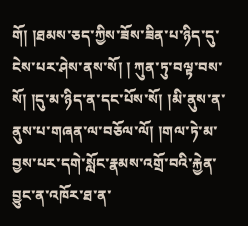གོ། །ཐམས་ཅད་ཀྱིས་ཟོས་ཟིན་པ་ཉིད་དུ་ངེས་པར་ཤེས་ནས་སོ། ། ཀུན་ཏུ་བལྟ་བས་སོ། །དུ་མ་ཉིད་ན་དང་པོས་སོ། །མི་ནུས་ན་ནུས་པ་གཞན་ལ་བཅོལ་ལོ། །གལ་ཏེ་མ་བྱས་པར་དགེ་སློང་རྣམས་འགྲོ་བའི་རྐྱེན་བྱུང་ན་འཁོར་ཐ་ན་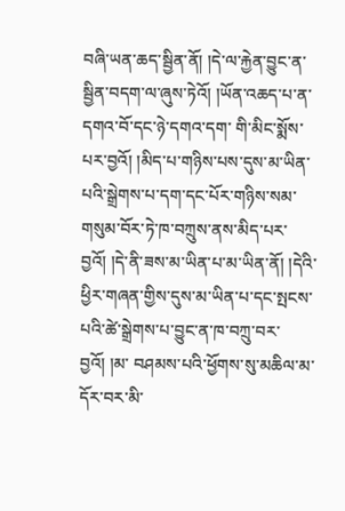བཞི་ཡན་ཆད་སྦྱིན་ནོ། །དེ་ལ་རྐྱེན་བྱུང་ན་སྦྱིན་བདག་ལ་ཞུས་ཏེའོ། །ཡོན་འཆད་པ་ན་དགའ་བོ་དང་ཉེ་དགའ་དག་ གི་མིང་སྨོས་པར་བྱའོ། །མིད་པ་གཉིས་པས་དུས་མ་ཡིན་པའི་སྒྲེགས་པ་དག་དང་པོར་གཉིས་སམ་གསུམ་བོར་ཏེ་ཁ་བཀྲུས་ནས་མིད་པར་བྱའོ། །དེ་ནི་ཟས་མ་ཡིན་པ་མ་ཡིན་ནོ། །དེའི་ཕྱིར་གཞན་གྱིས་དུས་མ་ཡིན་པ་དང་སྤངས་པའི་ཚེ་སྒྲེགས་པ་བྱུང་ན་ཁ་བཀྲུ་བར་བྱའོ། །མ་ བཤམས་པའི་ཕྱོགས་སུ་མཆིལ་མ་དོར་བར་མི་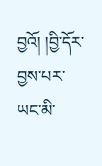བྱའོ། །བྱི་དོར་བྱས་པར་ཡང་མི་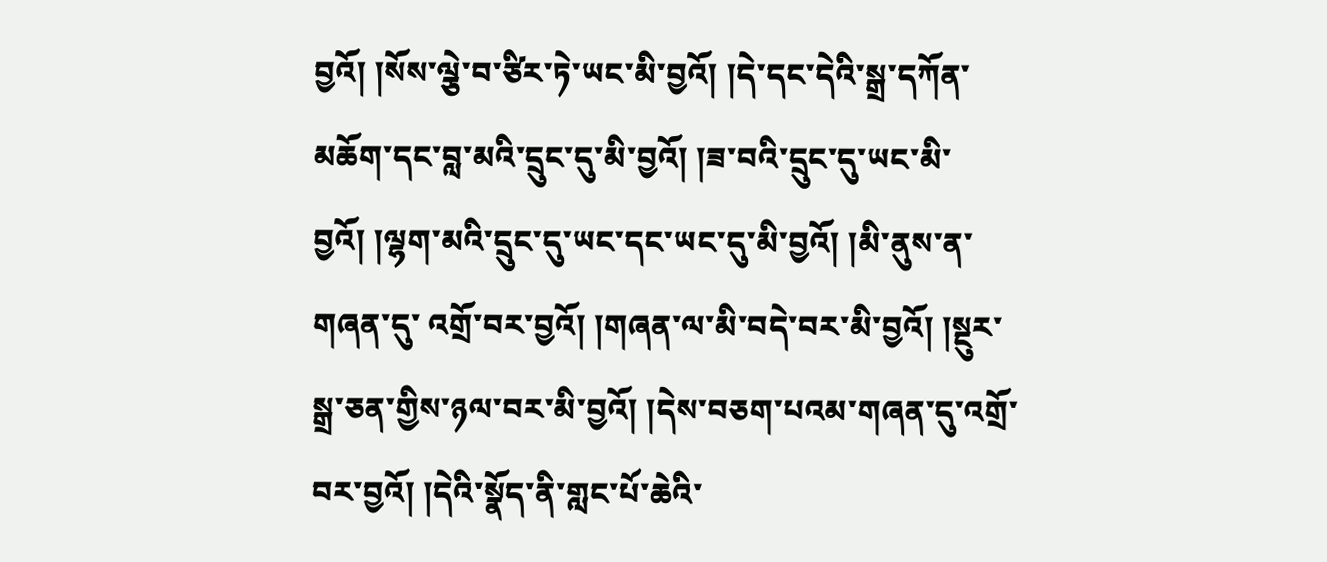བྱའོ། །སོས་ལྕེ་བ་ཙིར་ཏེ་ཡང་མི་བྱའོ། །དེ་དང་དེའི་སྒྲ་དཀོན་མཆོག་དང་བླ་མའི་དྲུང་དུ་མི་བྱའོ། །ཟ་བའི་དྲུང་དུ་ཡང་མི་བྱའོ། །ལྷག་མའི་དྲུང་དུ་ཡང་དང་ཡང་དུ་མི་བྱའོ། །མི་ནུས་ན་གཞན་དུ་ འགྲོ་བར་བྱའོ། །གཞན་ལ་མི་བདེ་བར་མི་བྱའོ། །སྔུར་སྒྲ་ཅན་གྱིས་ཉལ་བར་མི་བྱའོ། །དེས་བཅག་པའམ་གཞན་དུ་འགྲོ་བར་བྱའོ། །དེའི་སྣོད་ནི་གླང་པོ་ཆེའི་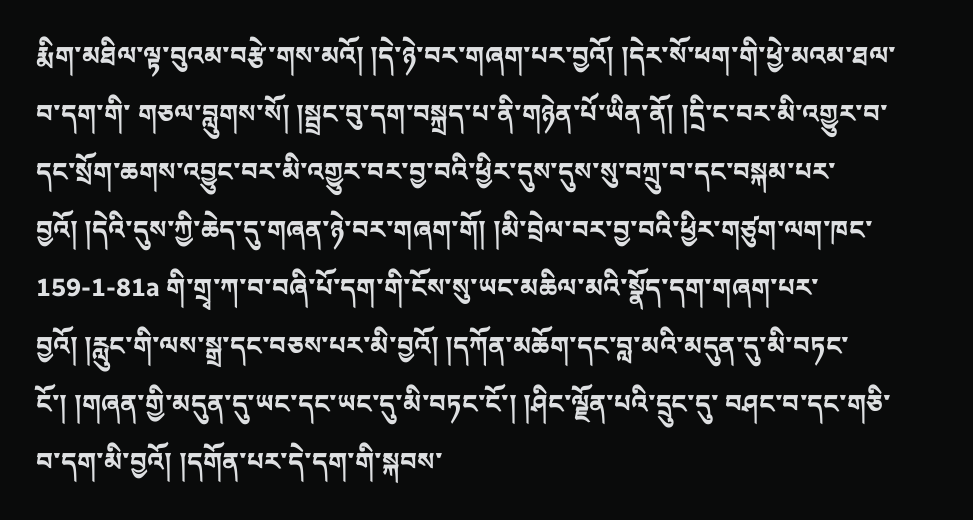རྨིག་མཐིལ་ལྟ་བུའམ་བརྩེ་གས་མའོ། །དེ་ཉེ་བར་གཞག་པར་བྱའོ། །དེར་སོ་ཕག་གི་ཕྱེ་མའམ་ཐལ་བ་དག་གི་ གཅལ་བླུགས་སོ། །སྦྲང་བུ་དག་བསྐྲད་པ་ནི་གཉེན་པོ་ཡིན་ནོ། །དྲི་ང་བར་མི་འགྱུར་བ་དང་སྲོག་ཆགས་འབྱུང་བར་མི་འགྱུར་བར་བྱ་བའི་ཕྱིར་དུས་དུས་སུ་བཀྲུ་བ་དང་བསྐམ་པར་བྱའོ། །དེའི་དུས་ཀྱི་ཆེད་དུ་གཞན་ཉེ་བར་གཞག་གོ། །མི་བྲེལ་བར་བྱ་བའི་ཕྱིར་གཙུག་ལག་ཁང་ 159-1-81a གི་གྲྭ་ཀ་བ་བཞི་པོ་དག་གི་ངོས་སུ་ཡང་མཆིལ་མའི་སྣོད་དག་གཞག་པར་བྱའོ། །རླུང་གི་ལས་སྒྲ་དང་བཅས་པར་མི་བྱའོ། །དཀོན་མཆོག་དང་བླ་མའི་མདུན་དུ་མི་བཏང་ངོ་། །གཞན་གྱི་མདུན་དུ་ཡང་དང་ཡང་དུ་མི་བཏང་ངོ་། །ཤིང་ལྗོན་པའི་དྲུང་དུ་ བཤང་བ་དང་གཅི་བ་དག་མི་བྱའོ། །དགོན་པར་དེ་དག་གི་སྐབས་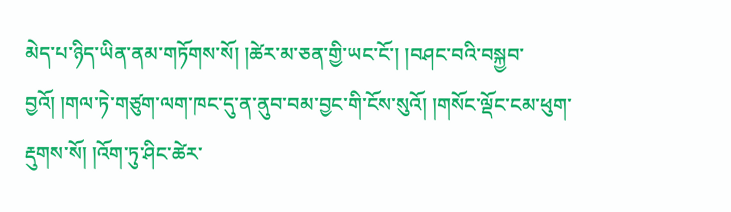མེད་པ་ཉིད་ཡིན་ནམ་གཏོགས་སོ། །ཚེར་མ་ཅན་གྱི་ཡང་ངོ་། །བཤང་བའི་བསྐྱབ་བྱའོ། །གལ་ཏེ་གཙུག་ལག་ཁང་དུ་ན་ནུབ་བམ་བྱང་གི་ངོས་སུའོ། །གསོང་ལྡོང་ངམ་ཕུག་རྡུགས་སོ། །འོག་ཏུ་ཤིང་ཚེར་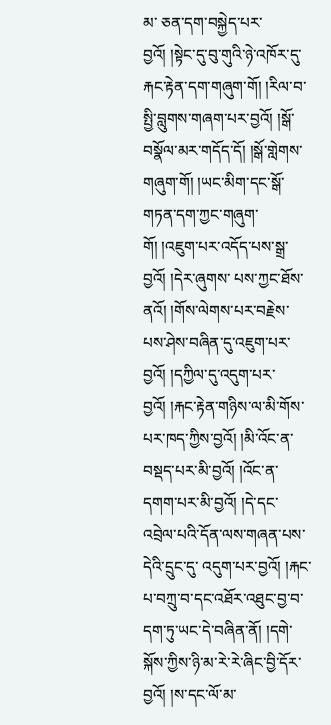མ་ ཅན་དག་བསྐྱེད་པར་བྱའོ། །སྟེང་དུ་བུ་གུའི་ཉེ་འཁོར་དུ་རྐང་རྟེན་དག་གཞུག་གོ། །རིལ་བ་སྤྱི་བླུགས་གཞག་པར་བྱའོ། །སྒོ་བསྣོལ་མར་གདོད་དོ། །སྒོ་གླེགས་གཞུག་གོ། །ཡང་མིག་དང་སྒོ་གཏན་དག་ཀྱང་གཞུག་གོ། །འཇུག་པར་འདོད་པས་སྒྲ་བྱའོ། །དེར་ཞུགས་ པས་ཀྱང་ཐོས་ནའོ། །གོས་ལེགས་པར་བརྗེས་པས་ཤེས་བཞིན་དུ་འཇུག་པར་བྱའོ། །དཀྱིལ་དུ་འདུག་པར་བྱའོ། །རྐང་རྟེན་གཉིས་ལ་མི་གོས་པར་ཁད་ཀྱིས་བྱའོ། །མི་འོང་ན་བསྡད་པར་མི་བྱའོ། །འོང་ན་དགག་པར་མི་བྱའོ། །དེ་དང་འབྲེལ་པའི་དོན་ལས་གཞན་པས་དེའི་དྲུང་དུ་ འདུག་པར་བྱའོ། །རྐང་པ་བཀྲུ་བ་དང་འཐོར་འཐུང་བྱ་བ་དག་ཏུ་ཡང་དེ་བཞིན་ནོ། །དགེ་སྐོས་ཀྱིས་ཉི་མ་རེ་རེ་ཞིང་བྱི་དོར་བྱའོ། །ས་དང་ལོ་མ་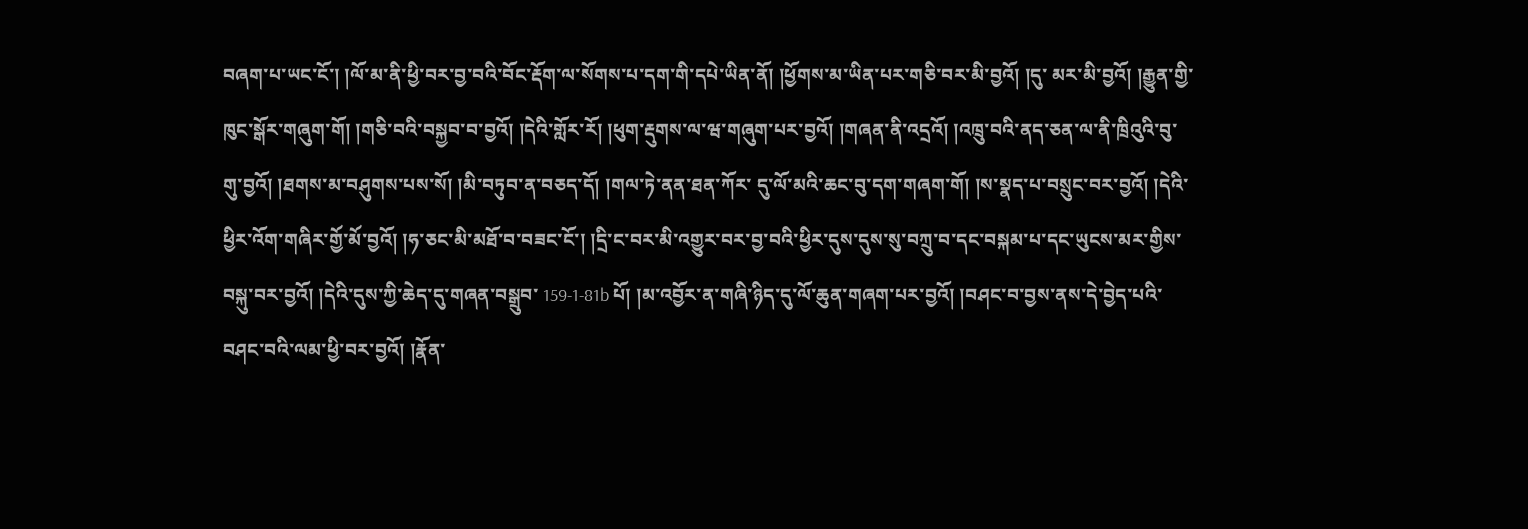བཞག་པ་ཡང་ངོ་། །ལོ་མ་ནི་ཕྱི་བར་བྱ་བའི་བོང་རྡོག་ལ་སོགས་པ་དག་གི་དཔེ་ཡིན་ནོ། །ཕྱོགས་མ་ཡིན་པར་གཅི་བར་མི་བྱའོ། །དུ་ མར་མི་བྱའོ། །རྒྱུན་གྱི་ཁུང་སྒོར་གཞུག་གོ། །གཅི་བའི་བསྐྱབ་བ་བྱའོ། །དེའི་གློར་རོ། །ཕུག་རྡུགས་ལ་ཝ་གཞུག་པར་བྱའོ། །གཞན་ནི་འདྲའོ། །འཁྲུ་བའི་ནད་ཅན་ལ་ནི་ཁྲིའུའི་བུ་གུ་བྱའོ། །ཐགས་མ་བཤུགས་པས་སོ། །མི་བཏུབ་ན་བཅད་དོ། །གལ་ཏེ་ནན་ཐན་ཀོར་ དུ་ལོ་མའི་ཆང་བུ་དག་གཞག་གོ། །ས་སྣད་པ་བསྲུང་བར་བྱའོ། །དེའི་ཕྱིར་འོག་གཞིར་གྱོ་མོ་བྱའོ། །ཧ་ཅང་མི་མཐོ་བ་བཟང་ངོ་། །དྲི་ང་བར་མི་འགྱུར་བར་བྱ་བའི་ཕྱིར་དུས་དུས་སུ་བཀྲུ་བ་དང་བསྐམ་པ་དང་ཡུངས་མར་གྱིས་བསྐུ་བར་བྱའོ། །དེའི་དུས་ཀྱི་ཆེད་དུ་གཞན་བསྒྲུབ་ 159-1-81b པོ། །མ་འབྱོར་ན་གཞི་ཉིད་དུ་ལོ་ཆུན་གཞག་པར་བྱའོ། །བཤང་བ་བྱས་ནས་དེ་བྱེད་པའི་བཤང་བའི་ལམ་ཕྱི་བར་བྱའོ། །རྣོན་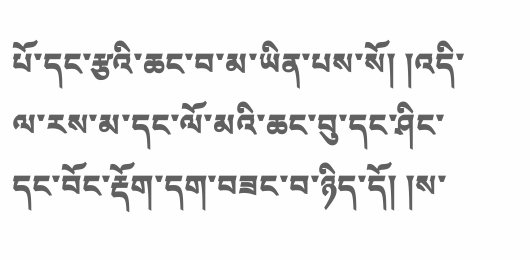པོ་དང་རྩའི་ཆང་བ་མ་ཡིན་པས་སོ། །འདི་ལ་རས་མ་དང་ལོ་མའི་ཆང་བུ་དང་ཤིང་དང་བོང་རྡོག་དག་བཟང་བ་ཉིད་དོ། །ས་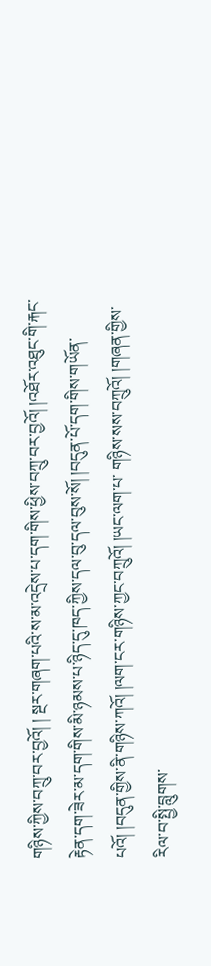གཉིས་ཀྱིས་བཀྲུ་བར་བྱའོ། ། སྔར་གཞག་པའི་ས་མ་འདྲེས་པ་དག་གིས་ཕྱིས་བཀྲུ་བར་བྱའོ། །འཐོར་འཐུང་གི་རྐང་རྟེན་དག་ཟེར་མ་དག་གིས་མི་ཉམས་པ་ཉིད་དུ་ཁད་ཀྱིས་དལ་བུ་དལ་བུས་སོ། །བདུན་པོ་དག་གིས་གཡོན་པའོ། །བདུན་གྱིས་ནི་གཉིས་ཀའོ། །ལག་ངར་གཉིས་ཀྱང་བཀྲུའོ། །ཡང་ལག་པ་ གཉིས་སས་བཀྲུའོ། །གཞན་གྱིས་རིལ་བ་སྤྱི་བླུགས་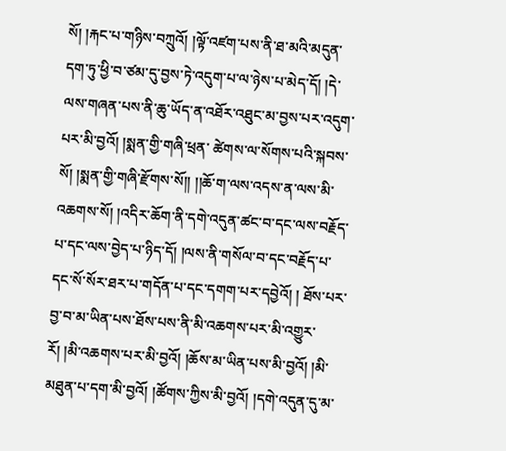སོ། །རྐང་པ་གཉིས་བཀྲུའོ། །ལྟོ་འཛག་པས་ནི་ཐ་མའི་མདུན་དག་ཏུ་ཕྱི་བ་ཙམ་དུ་བྱས་ཏེ་འདུག་པ་ལ་ཉེས་པ་མེད་དོ། །དེ་ལས་གཞན་པས་ནི་ཆུ་ཡོད་ན་འཐོར་འཐུང་མ་བྱས་པར་འདུག་པར་མི་བྱའོ། །སྨན་གྱི་གཞི་ཕྲན་ ཚེགས་ལ་སོགས་པའི་སྐབས་སོ། །སྨན་གྱི་གཞི་རྫོགས་སོ།། །།ཆོ་ག་ལས་འདས་ན་ལས་མི་འཆགས་སོ། །འདིར་ཆོག་ནི་དགེ་འདུན་ཚང་བ་དང་ལས་བརྗོད་པ་དང་ལས་བྱེད་པ་ཉིད་དོ། །ལས་ནི་གསོལ་བ་དང་བརྗོད་པ་དང་སོ་སོར་ཐར་པ་གདོན་པ་དང་དགག་པར་དབྱེའོ། ། ཐོས་པར་བྱ་བ་མ་ཡིན་པས་ཐོས་པས་ནི་མི་འཆགས་པར་མི་འགྱུར་རོ། །མི་འཆགས་པར་མི་བྱའོ། །ཆོས་མ་ཡིན་པས་མི་བྱའོ། །མི་མཐུན་པ་དག་མི་བྱའོ། །ཚོགས་ཀྱིས་མི་བྱའོ། །དགེ་འདུན་དུ་མ་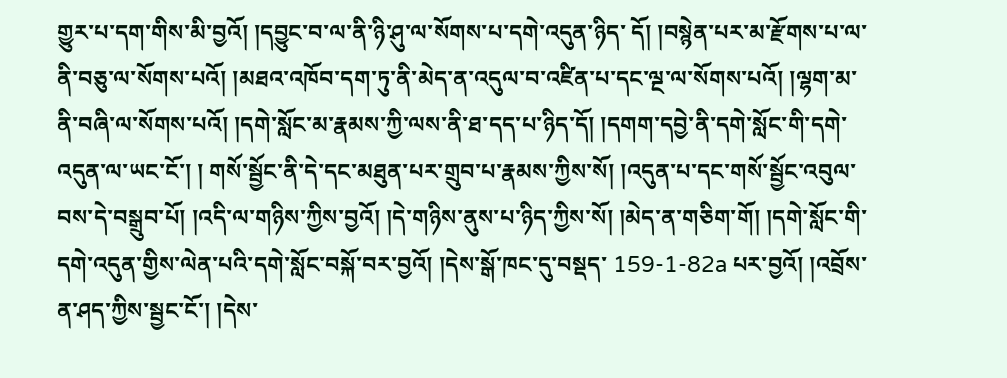གྱུར་པ་དག་གིས་མི་བྱའོ། །དབྱུང་བ་ལ་ནི་ཉི་ཤུ་ལ་སོགས་པ་དགེ་འདུན་ཉིད་ དོ། །བསྙེན་པར་མ་རྫོགས་པ་ལ་ནི་བཅུ་ལ་སོགས་པའོ། །མཐའ་འཁོབ་དག་ཏུ་ནི་མེད་ན་འདུལ་བ་འཛིན་པ་དང་ལྔ་ལ་སོགས་པའོ། །ལྷག་མ་ནི་བཞི་ལ་སོགས་པའོ། །དགེ་སློང་མ་རྣམས་ཀྱི་ལས་ནི་ཐ་དད་པ་ཉིད་དོ། །དགག་དབྱེ་ནི་དགེ་སློང་གི་དགེ་འདུན་ལ་ཡང་ངོ་། ། གསོ་སྦྱོང་ནི་དེ་དང་མཐུན་པར་གྲུབ་པ་རྣམས་ཀྱིས་སོ། །འདུན་པ་དང་གསོ་སྦྱོང་འབུལ་བས་དེ་བསྒྲུབ་པོ། །འདི་ལ་གཉིས་ཀྱིས་བྱའོ། །དེ་གཉིས་ནུས་པ་ཉིད་ཀྱིས་སོ། །མེད་ན་གཅིག་གོ། །དགེ་སློང་གི་དགེ་འདུན་གྱིས་ལེན་པའི་དགེ་སློང་བསྐོ་བར་བྱའོ། །དེས་སྒོ་ཁང་དུ་བསྡད་ 159-1-82a པར་བྱའོ། །འབྲོས་ན་ཤད་ཀྱིས་སྦྱང་ངོ་། །དེས་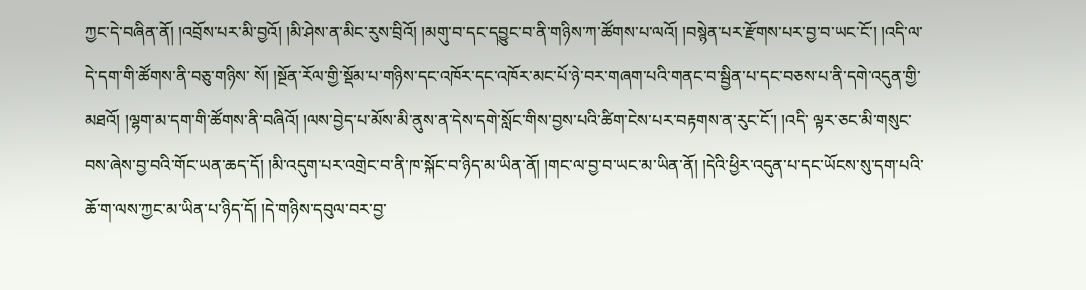ཀྱང་དེ་བཞིན་ནོ། །འབྲོས་པར་མི་བྱའོ། །མི་ཤེས་ན་མིང་རུས་བྲིའོ། །མགུ་བ་དང་དབྱུང་བ་ནི་གཉིས་ཀ་ཚོགས་པ་ལའོ། །བསྙེན་པར་རྫོགས་པར་བྱ་བ་ཡང་ངོ་། །འདི་ལ་དེ་དག་གི་ཚོགས་ནི་བཅུ་གཉིས་ སོ། །སྔོན་རོལ་གྱི་སྡོམ་པ་གཉིས་དང་འཁོར་དང་འཁོར་མང་པོ་ཉེ་བར་གཞག་པའི་གནང་བ་སྦྱིན་པ་དང་བཅས་པ་ནི་དགེ་འདུན་གྱི་མཐའོ། །ལྷག་མ་དག་གི་ཚོགས་ནི་བཞིའོ། །ལས་བྱེད་པ་མོས་མི་ནུས་ན་དེས་དགེ་སློང་གིས་བྱས་པའི་ཚིག་ངེས་པར་བརྟགས་ན་རུང་ངོ་། །འདི་ ལྟར་ཅང་མི་གསུང་བས་ཞེས་བྱ་བའི་གོང་ཡན་ཆད་དོ། །མི་འདུག་པར་འགྲེང་བ་ནི་ཁ་སྐོང་བ་ཉིད་མ་ཡིན་ནོ། །གང་ལ་བྱ་བ་ཡང་མ་ཡིན་ནོ། །དེའི་ཕྱིར་འདུན་པ་དང་ཡོངས་སུ་དག་པའི་ཆོ་ག་ལས་ཀྱང་མ་ཡིན་པ་ཉིད་དོ། །དེ་གཉིས་དབུལ་བར་བྱ་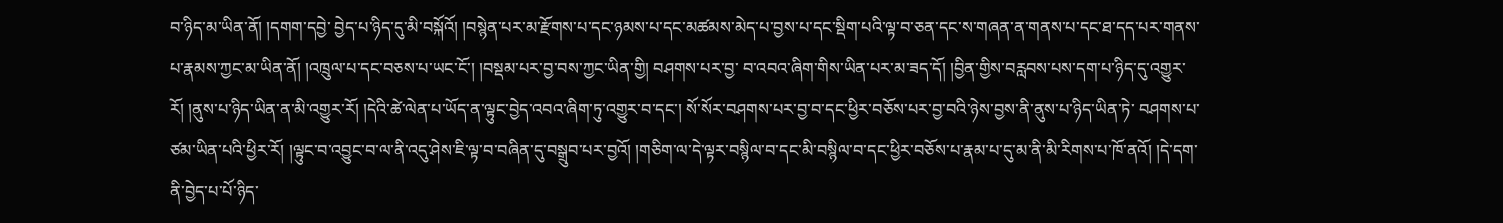བ་ཉིད་མ་ཡིན་ནོ། །དགག་དབྱེ་ བྱེད་པ་ཉིད་དུ་མི་བསྐོའོ། །བསྙེན་པར་མ་རྫོགས་པ་དང་ཉམས་པ་དང་མཚམས་མེད་པ་བྱས་པ་དང་སྡིག་པའི་ལྟ་བ་ཅན་དང་ས་གཞན་ན་གནས་པ་དང་ཐ་དད་པར་གནས་པ་རྣམས་ཀྱང་མ་ཡིན་ནོ། །འཁྲུལ་པ་དང་བཅས་པ་ཡང་ངོ་། །བསྡམ་པར་བྱ་བས་ཀྱང་ཡིན་གྱི། བཤགས་པར་བྱ་ བ་འབའ་ཞིག་གིས་ཡིན་པར་མ་ཟད་དོ། །བྱིན་གྱིས་བརླབས་པས་དག་པ་ཉིད་དུ་འགྱུར་རོ། །ནུས་པ་ཉིད་ཡིན་ན་མི་འགྱུར་རོ། །དེའི་ཚེ་ལེན་པ་ཡོད་ན་ལྟུང་བྱེད་འབའ་ཞིག་ཏུ་འགྱུར་བ་དང་། སོ་སོར་བཤགས་པར་བྱ་བ་དང་ཕྱིར་བཅོས་པར་བྱ་བའི་ཉེས་བྱས་ནི་ནུས་པ་ཉིད་ཡིན་ཏེ་ བཤགས་པ་ཙམ་ཡིན་པའི་ཕྱིར་རོ། །ལྟུང་བ་འབྱུང་བ་ལ་ནི་འདུ་ཤེས་ཇི་ལྟ་བ་བཞིན་དུ་བསྒྲུབ་པར་བྱའོ། །གཅིག་ལ་དེ་ལྟར་བསྙིལ་བ་དང་མི་བསྙིལ་བ་དང་ཕྱིར་བཅོས་པ་རྣམ་པ་དུ་མ་ནི་མི་རིགས་པ་ཁོ་ནའོ། །དེ་དག་ནི་བྱེད་པ་པོ་ཉིད་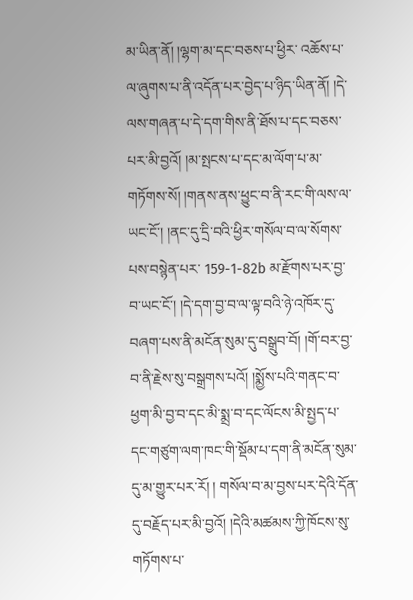མ་ཡིན་ནོ། །ལྷག་མ་དང་བཅས་པ་ཕྱིར་ འཆོས་པ་ལ་ཞུགས་པ་ནི་འདོན་པར་བྱེད་པ་ཉིད་ཡིན་ནོ། །དེ་ལས་གཞན་པ་དེ་དག་གིས་ནི་ཐོས་པ་དང་བཅས་པར་མི་བྱའོ། །མ་སྤངས་པ་དང་མ་ལོག་པ་མ་གཏོགས་སོ། །གནས་ནས་ཕྱུང་བ་ནི་རང་གི་ལས་ལ་ཡང་ངོ་། །ནང་དུ་དྲི་བའི་ཕྱིར་གསོལ་བ་ལ་སོགས་པས་བསྙེན་པར་ 159-1-82b མ་རྫོགས་པར་བྱ་བ་ཡང་ངོ་། །དེ་དག་བྱ་བ་ལ་ལྟ་བའི་ཉེ་འཁོར་དུ་བཞག་པས་ནི་མངོན་སུམ་དུ་བསྒྲུབ་བོ། །གོ་བར་བྱ་བ་ནི་རྗེས་སུ་བསྒྲགས་པའོ། །སྨྱོས་པའི་གནང་བ་ཕྱག་མི་བྱ་བ་དང་མི་སྨྲ་བ་དང་ལོངས་མི་སྤྱད་པ་དང་གཙུག་ལག་ཁང་གི་སྡོམ་པ་དག་ནི་མངོན་སུམ་དུ་མ་གྱུར་པར་རོ། ། གསོལ་བ་མ་བྱས་པར་དེའི་དོན་དུ་བརྗོད་པར་མི་བྱའོ། །དེའི་མཚམས་ཀྱི་ཁོངས་སུ་གཏོགས་པ་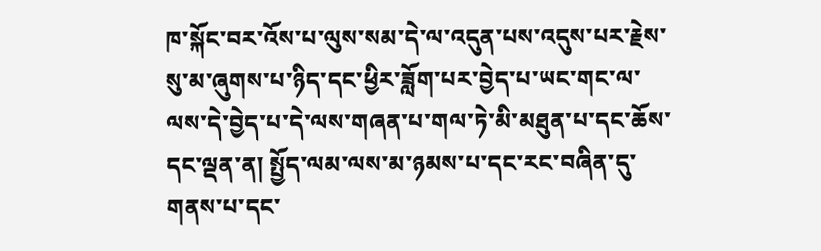ཁ་སྐོང་བར་འོས་པ་ལུས་སམ་དེ་ལ་འདུན་པས་འདུས་པར་རྗེས་སུ་མ་ཞུགས་པ་ཉིད་དང་ཕྱིར་ཟློག་པར་བྱེད་པ་ཡང་གང་ལ་ལས་དེ་བྱེད་པ་དེ་ལས་གཞན་པ་གལ་ཏེ་མི་མཐུན་པ་དང་ཆོས་ དང་ལྡན་ན། སྤྱོད་ལམ་ལས་མ་ཉམས་པ་དང་རང་བཞིན་དུ་གནས་པ་དང་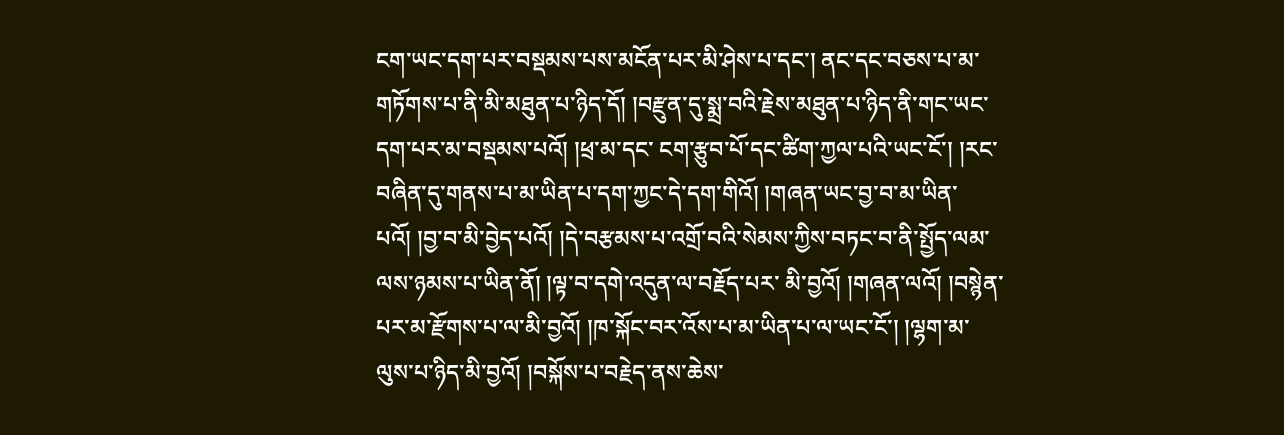ངག་ཡང་དག་པར་བསྡམས་པས་མངོན་པར་མི་ཤེས་པ་དང་། ནང་དང་བཅས་པ་མ་གཏོགས་པ་ནི་མི་མཐུན་པ་ཉིད་དོ། །བརྫུན་དུ་སྨྲ་བའི་རྗེས་མཐུན་པ་ཉིད་ནི་གང་ཡང་དག་པར་མ་བསྡམས་པའོ། །ཕྲ་མ་དང་ ངག་རྩུབ་པོ་དང་ཚིག་ཀྱལ་པའི་ཡང་ངོ་། །རང་བཞིན་དུ་གནས་པ་མ་ཡིན་པ་དག་ཀྱང་དེ་དག་གིའོ། །གཞན་ཡང་བྱ་བ་མ་ཡིན་པའོ། །བྱ་བ་མི་བྱེད་པའོ། །དེ་བརྩམས་པ་འགྲོ་བའི་སེམས་ཀྱིས་བཏང་བ་ནི་སྤྱོད་ལམ་ལས་ཉམས་པ་ཡིན་ནོ། །ལྟ་བ་དགེ་འདུན་ལ་བརྗོད་པར་ མི་བྱའོ། །གཞན་ལའོ། །བསྙེན་པར་མ་རྫོགས་པ་ལ་མི་བྱའོ། །ཁ་སྐོང་བར་འོས་པ་མ་ཡིན་པ་ལ་ཡང་ངོ་། །ལྷག་མ་ལུས་པ་ཉིད་མི་བྱའོ། །བསྐོས་པ་བརྗེད་ནས་ཆེས་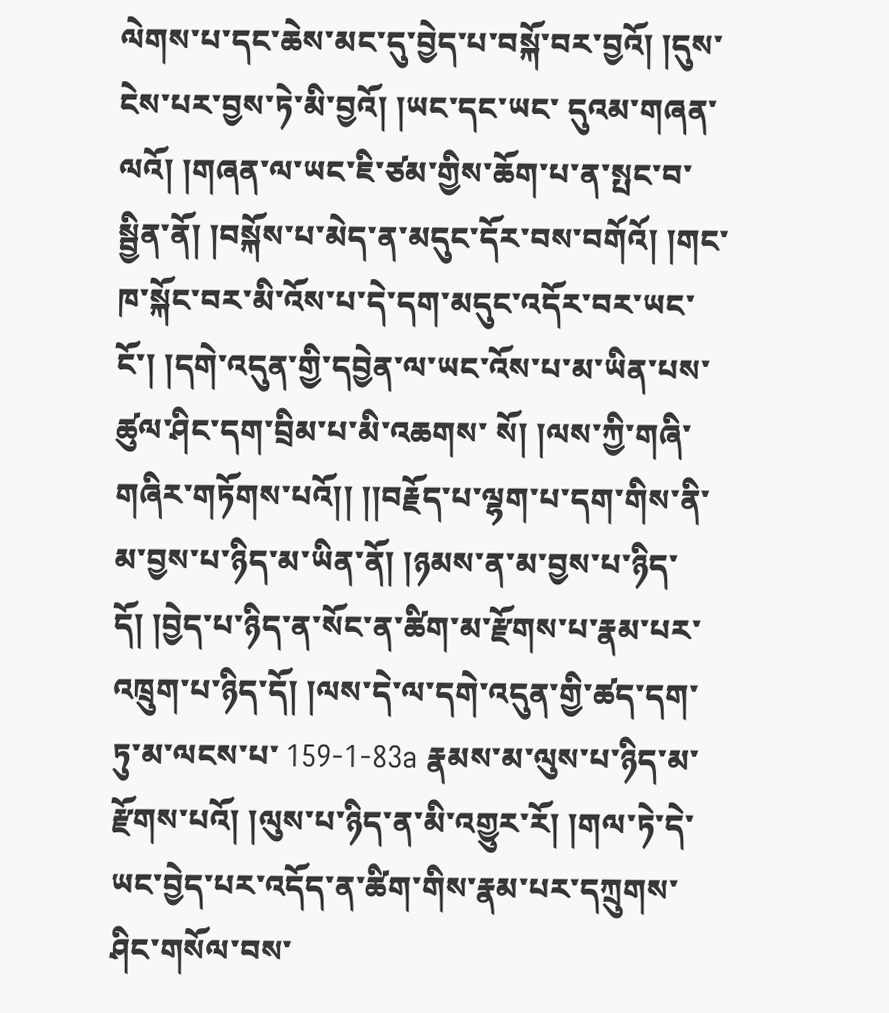ལེགས་པ་དང་ཆེས་མང་དུ་བྱེད་པ་བསྐོ་བར་བྱའོ། །དུས་ངེས་པར་བྱས་ཏེ་མི་བྱའོ། །ཡང་དང་ཡང་ དུའམ་གཞན་ལའོ། །གཞན་ལ་ཡང་ཇི་ཙམ་གྱིས་ཆོག་པ་ན་སྤང་བ་སྦྱིན་ནོ། །བསྐོས་པ་མེད་ན་མདུང་དོར་བས་བགོའོ། །གང་ཁ་སྐོང་བར་མི་འོས་པ་དེ་དག་མདུང་འདོར་བར་ཡང་ངོ་། །དགེ་འདུན་གྱི་དབྱེན་ལ་ཡང་འོས་པ་མ་ཡིན་པས་ཚུལ་ཤིང་དག་བྲིམ་པ་མི་འཆགས་ སོ། །ལས་ཀྱི་གཞི་གཞིར་གཏོགས་པའོ།། །།བརྗོད་པ་ལྷག་པ་དག་གིས་ནི་མ་བྱས་པ་ཉིད་མ་ཡིན་ནོ། །ཉམས་ན་མ་བྱས་པ་ཉིད་དོ། །བྱེད་པ་ཉིད་ན་སོང་ན་ཚིག་མ་རྫོགས་པ་རྣམ་པར་འཁྲུག་པ་ཉིད་དོ། །ལས་དེ་ལ་དགེ་འདུན་གྱི་ཚད་དག་ཏུ་མ་ལངས་པ་ 159-1-83a རྣམས་མ་ལུས་པ་ཉིད་མ་རྫོགས་པའོ། །ལུས་པ་ཉིད་ན་མི་འགྱུར་རོ། །གལ་ཏེ་དེ་ཡང་བྱེད་པར་འདོད་ན་ཚིག་གིས་རྣམ་པར་དཀྲུགས་ཤིང་གསོལ་བས་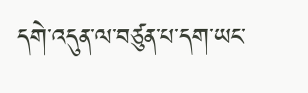དགེ་འདུན་ལ་བཙུན་པ་དག་ཡང་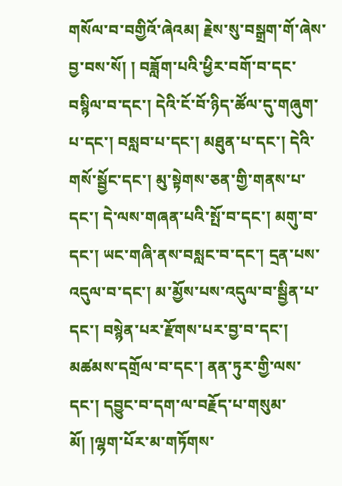གསོལ་བ་བགྱིའོ་ཞེའམ། རྗེས་སུ་བསྒྲག་གོ་ཞེས་བྱ་བས་སོ། ། བཟློག་པའི་ཕྱིར་བགོ་བ་དང་བསྙིལ་བ་དང་། དེའི་ངོ་བོ་ཉིད་ཚོལ་དུ་གཞུག་པ་དང་། བསླབ་པ་དང་། མཐུན་པ་དང་། དེའི་གསོ་སྦྱོང་དང་། མུ་སྟེགས་ཅན་གྱི་གནས་པ་དང་། དེ་ལས་གཞན་པའི་སྤོ་བ་དང་། མགུ་བ་དང་། ཡང་གཞི་ནས་བསླང་བ་དང་། དྲན་པས་ འདུལ་བ་དང་། མ་མྱོས་པས་འདུལ་བ་སྦྱིན་པ་དང་། བསྙེན་པར་རྫོགས་པར་བྱ་བ་དང་། མཚམས་དགྲོལ་བ་དང་། ནན་ཏུར་གྱི་ལས་དང་། དབྱུང་བ་དག་ལ་བརྗོད་པ་གསུམ་མོ། །ལྷག་པོར་མ་གཏོགས་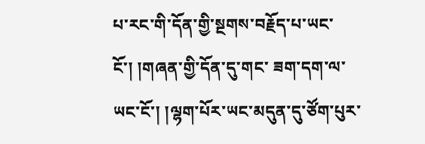པ་རང་གི་དོན་གྱི་སྔགས་བརྗོད་པ་ཡང་ངོ་། །གཞན་གྱི་དོན་དུ་གང་ ཟག་དག་ལ་ཡང་ངོ་། །ལྷག་པོར་ཡང་མདུན་དུ་ཙོག་པུར་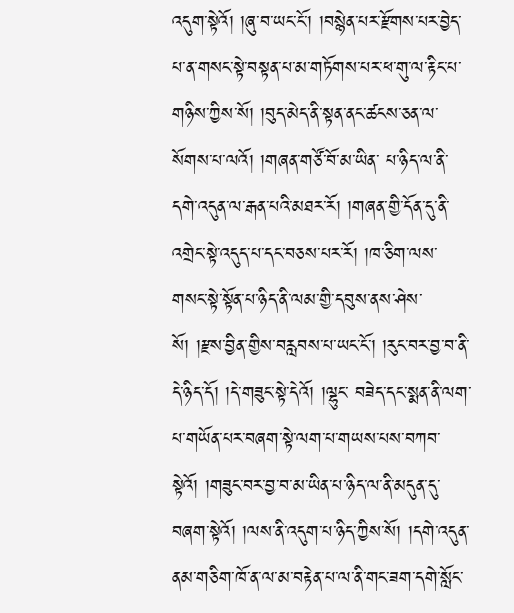འདུག་སྟེའོ། །ཞུ་བ་ཡང་ངོ་། །བསྙེན་པར་རྫོགས་པར་བྱེད་པ་ན་གསང་སྟེ་བསྟན་པ་མ་གཏོགས་པར་ཕ་གུ་ལ་རྟིང་པ་གཉིས་ཀྱིས་སོ། །བུད་མེད་ནི་སྟན་ནང་ཚངས་ཅན་ལ་སོགས་པ་ལའོ། །གཞན་གཙོ་བོ་མ་ཡིན་ པ་ཉིད་ལ་ནི་དགེ་འདུན་ལ་རྒན་པའི་མཐར་རོ། །གཞན་གྱི་དོན་དུ་ནི་འགྲེང་སྟེ་འདུད་པ་དང་བཅས་པར་རོ། །ཁ་ཅིག་ལས་གསང་སྟེ་སྟོན་པ་ཉིད་ནི་ལམ་གྱི་དབུས་ནས་ཤེས་སོ། །རྫས་བྱིན་གྱིས་བརླབས་པ་ཡང་ངོ་། །རུང་བར་བྱ་བ་ནི་དེ་ཉིད་དོ། །དེ་གཟུང་སྟེ་དེའོ། །ལྷུང་ བཟེད་དང་སྨན་ནི་ལག་པ་གཡོན་པར་བཞག་སྟེ་ལག་པ་གཡས་པས་བཀབ་སྟེའོ། །གཟུང་བར་བྱ་བ་མ་ཡིན་པ་ཉིད་ལ་ནི་མདུན་དུ་བཞག་སྟེའོ། །ལས་ནི་འདུག་པ་ཉིད་ཀྱིས་སོ། །དགེ་འདུན་ནམ་གཅིག་ཁོ་ན་ལ་མ་བརྟེན་པ་ལ་ནི་གང་ཟག་དགེ་སློང་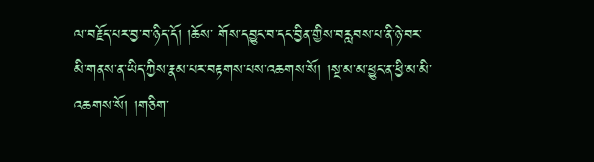ལ་བརྗོད་པར་བྱ་བ་ཉིད་དོ། །ཆོས་ གོས་དབྱུང་བ་དང་བྱིན་གྱིས་བརླབས་པ་ནི་ཉེ་བར་མི་གནས་ན་ཡིད་ཀྱིས་རྣམ་པར་བརྟགས་པས་འཆགས་སོ། །སྔ་མ་མ་ཕྱུང་ན་ཕྱི་མ་མི་འཆགས་སོ། །གཅིག་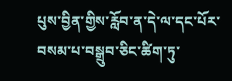པུས་བྱིན་གྱིས་རློབ་ན་དེ་ལ་དང་པོར་བསམ་པ་བསྒྲུབ་ཅིང་ཚིག་ཏུ་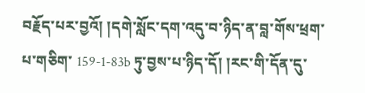བརྗོད་པར་བྱའོ། །དགེ་སློང་དག་འདུ་བ་ཉིད་ན་བླ་གོས་ཕྲག་པ་གཅིག་ 159-1-83b ཏུ་བྱས་པ་ཉིད་དོ། །རང་གི་དོན་དུ་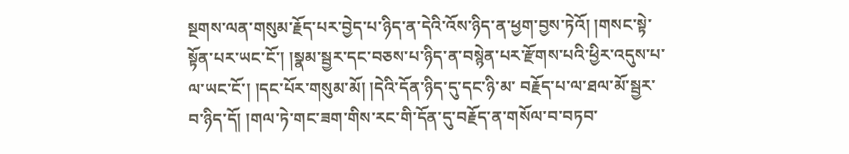སྔགས་ལན་གསུམ་རྗོད་པར་བྱེད་པ་ཉིད་ན་དེའི་འོས་ཉིད་ན་ཕྱག་བྱས་ཏེའོ། །གསང་སྟེ་སྟོན་པར་ཡང་ངོ་། །སྣམ་སྦྱར་དང་བཅས་པ་ཉིད་ན་བསྙེན་པར་རྫོགས་པའི་ཕྱིར་འདུས་པ་ལ་ཡང་ངོ་། །དང་པོར་གསུམ་མོ། །དེའི་དོན་ཉིད་དུ་དང་ཉི་མ་ བརྗོད་པ་ལ་ཐལ་མོ་སྦྱར་བ་ཉིད་དོ། །གལ་ཏེ་གང་ཟག་གིས་རང་གི་དོན་དུ་བརྗོད་ན་གསོལ་བ་བཏབ་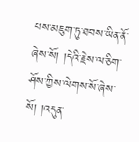པས་མཇུག་ཏུ་ཐབས་ཡིན་ནོ་ཞེས་སོ། །དེའི་རྗེས་ལ་ཅིག་ཤོས་ཀྱིས་ལེགས་སོ་ཞེས་སོ། །འདུན་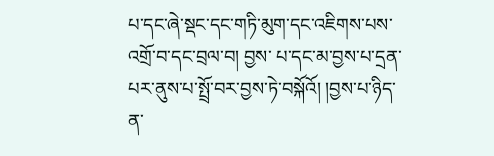པ་དང་ཞེ་སྡང་དང་གཏི་མུག་དང་འཇིགས་པས་འགྲོ་བ་དང་བྲལ་བ། བྱས་ པ་དང་མ་བྱས་པ་དྲན་པར་ནུས་པ་སྤྲོ་བར་བྱས་ཏེ་བསྐོའོ། །བྱས་པ་ཉིད་ན་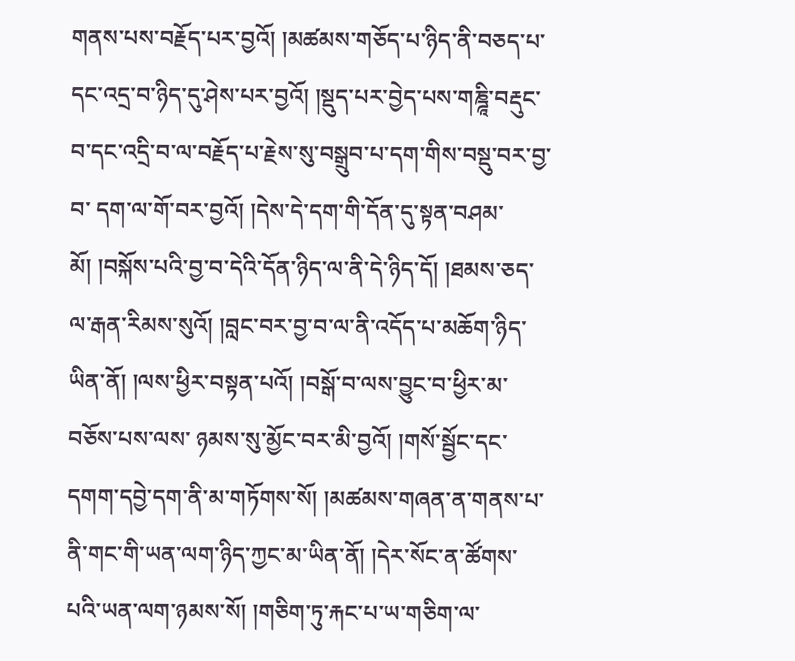གནས་པས་བརྗོད་པར་བྱའོ། །མཚམས་གཅོད་པ་ཉིད་ནི་བཅད་པ་དང་འདྲ་བ་ཉིད་དུ་ཤེས་པར་བྱའོ། །སྡུད་པར་བྱེད་པས་གཎྜཱི་བརྡུང་བ་དང་འདྲི་བ་ལ་བརྗོད་པ་རྗེས་སུ་བསྒྲུབ་པ་དག་གིས་བསྡུ་བར་བྱ་བ་ དག་ལ་གོ་བར་བྱའོ། །དེས་དེ་དག་གི་དོན་དུ་སྟན་བཤམ་མོ། །བསྐོས་པའི་བྱ་བ་དེའི་དོན་ཉིད་ལ་ནི་དེ་ཉིད་དོ། །ཐམས་ཅད་ལ་རྒན་རིམས་སུའོ། །བླང་བར་བྱ་བ་ལ་ནི་འདོད་པ་མཆོག་ཉིད་ཡིན་ནོ། །ལས་ཕྱིར་བསྟན་པའོ། །བསྒོ་བ་ལས་བྱུང་བ་ཕྱིར་མ་བཅོས་པས་ལས་ ཉམས་སུ་མྱོང་བར་མི་བྱའོ། །གསོ་སྦྱོང་དང་དགག་དབྱེ་དག་ནི་མ་གཏོགས་སོ། །མཚམས་གཞན་ན་གནས་པ་ནི་གང་གི་ཡན་ལག་ཉིད་ཀྱང་མ་ཡིན་ནོ། །དེར་སོང་ན་ཚོགས་པའི་ཡན་ལག་ཉམས་སོ། །གཅིག་ཏུ་རྐང་པ་ཡ་གཅིག་ལ་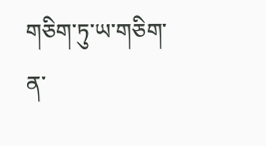གཅིག་ཏུ་ཡ་གཅིག་ན་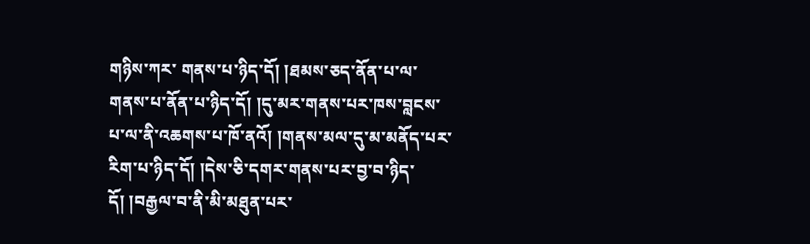གཉིས་ཀར་ གནས་པ་ཉིད་དོ། །ཐམས་ཅད་ནོན་པ་ལ་གནས་པ་ནོན་པ་ཉིད་དོ། །དུ་མར་གནས་པར་ཁས་བླངས་པ་ལ་ནི་འཆགས་པ་ཁོ་ནའོ། །གནས་མལ་དུ་མ་མནོད་པར་རིག་པ་ཉིད་དོ། །དེས་ཅི་དགར་གནས་པར་བྱ་བ་ཉིད་དོ། །བརྒྱལ་བ་ནི་མི་མཐུན་པར་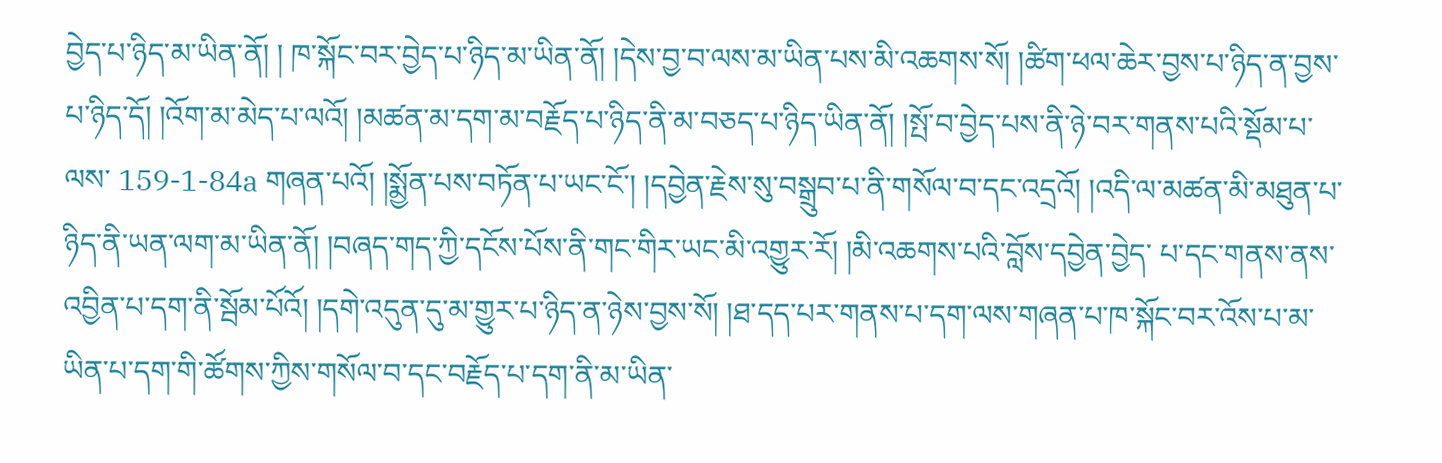བྱེད་པ་ཉིད་མ་ཡིན་ནོ། ། ཁ་སྐོང་བར་བྱེད་པ་ཉིད་མ་ཡིན་ནོ། །དེས་བྱ་བ་ལས་མ་ཡིན་པས་མི་འཆགས་སོ། །ཚིག་ཕལ་ཆེར་བྱས་པ་ཉིད་ན་བྱས་པ་ཉིད་དོ། །འོག་མ་མེད་པ་ལའོ། །མཚན་མ་དག་མ་བརྗོད་པ་ཉིད་ནི་མ་བཅད་པ་ཉིད་ཡིན་ནོ། །སྤོ་བ་བྱེད་པས་ནི་ཉེ་བར་གནས་པའི་སྡོམ་པ་ལས་ 159-1-84a གཞན་པའོ། །སྨྱོན་པས་བཏོན་པ་ཡང་ངོ་། །དབྱེན་རྗེས་སུ་བསྒྲུབ་པ་ནི་གསོལ་བ་དང་འདྲའོ། །འདི་ལ་མཚན་མི་མཐུན་པ་ཉིད་ནི་ཡན་ལག་མ་ཡིན་ནོ། །བཞད་གད་ཀྱི་དངོས་པོས་ནི་གང་གིར་ཡང་མི་འགྱུར་རོ། །མི་འཆགས་པའི་བློས་དབྱེན་བྱེད་ པ་དང་གནས་ནས་འབྱིན་པ་དག་ནི་སྦོམ་པོའོ། །དགེ་འདུན་དུ་མ་གྱུར་པ་ཉིད་ན་ཉེས་བྱས་སོ། །ཐ་དད་པར་གནས་པ་དག་ལས་གཞན་པ་ཁ་སྐོང་བར་འོས་པ་མ་ཡིན་པ་དག་གི་ཚོགས་ཀྱིས་གསོལ་བ་དང་བརྗོད་པ་དག་ནི་མ་ཡིན་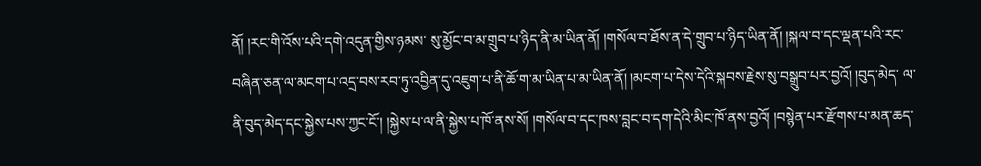ནོ། །རང་གི་འོས་པའི་དགེ་འདུན་གྱིས་ཉམས་ སུ་མྱོང་བ་མ་གྲུབ་པ་ཉིད་ནི་མ་ཡིན་ནོ། །གསོལ་བ་ཐོས་ན་དེ་གྲུབ་པ་ཉིད་ཡིན་ནོ། །སྐལ་བ་དང་ལྡན་པའི་རང་བཞིན་ཅན་ལ་མངག་པ་འདྲ་བས་རབ་ཏུ་འབྱིན་དུ་འཇུག་པ་ནི་ཆོ་ག་མ་ཡིན་པ་མ་ཡིན་ནོ། །མངག་པ་དེས་དེའི་སྐབས་རྗེས་སུ་བསྒྲུབ་པར་བྱའོ། །བུད་མེད་ ལ་ནི་བུད་མེད་དང་སྐྱེས་པས་ཀྱང་ངོ་། །སྐྱེས་པ་ལ་ནི་སྐྱེས་པ་ཁོ་ནས་སོ། །གསོལ་བ་དང་ཁས་བླང་བ་དག་དེའི་མིང་ཁོ་ནས་བྱའོ། །བསྙེན་པར་རྫོགས་པ་མན་ཆད་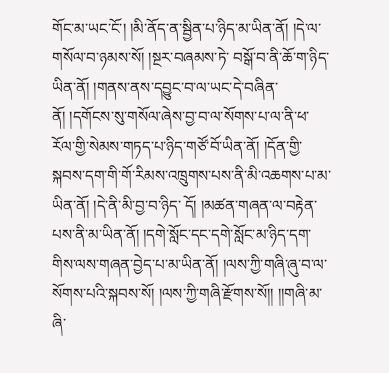གོང་མ་ཡང་ངོ་། །མི་ནོད་ན་སྦྱིན་པ་ཉིད་མ་ཡིན་ནོ། །དེ་ལ་གསོལ་བ་ཉམས་སོ། །སྔར་བཞམས་ཏེ་ བསྒོ་བ་ནི་ཆོ་ག་ཉིད་ཡིན་ནོ། །གནས་ནས་དབྱུང་བ་ལ་ཡང་དེ་བཞིན་ནོ། །དགོངས་སུ་གསོལ་ཞེས་བྱ་བ་ལ་སོགས་པ་ལ་ནི་ཕ་རོལ་གྱི་སེམས་གཏད་པ་ཉིད་གཙོ་བོ་ཡིན་ནོ། །དོན་གྱི་སྐབས་དག་གི་གོ་རིམས་འཁྲུགས་པས་ནི་མི་འཆགས་པ་མ་ཡིན་ནོ། །དེ་ནི་མི་བྱ་བ་ཉིད་ དོ། །མཚན་གཞན་ལ་བརྟེན་པས་ནི་མ་ཡིན་ནོ། །དགེ་སློང་དང་དགེ་སློང་མ་ཉིད་དག་གིས་ལས་གཞན་བྱེད་པ་མ་ཡིན་ནོ། །ལས་ཀྱི་གཞི་ཞུ་བ་ལ་སོགས་པའི་སྐབས་སོ། །ལས་ཀྱི་གཞི་རྫོགས་སོ།། །།གཞི་མ་ཞི་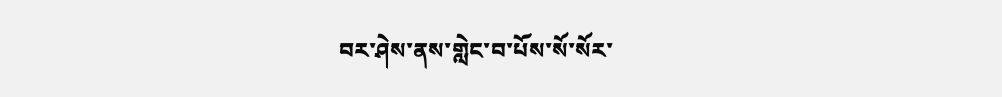བར་ཤེས་ནས་གླེང་བ་པོས་སོ་སོར་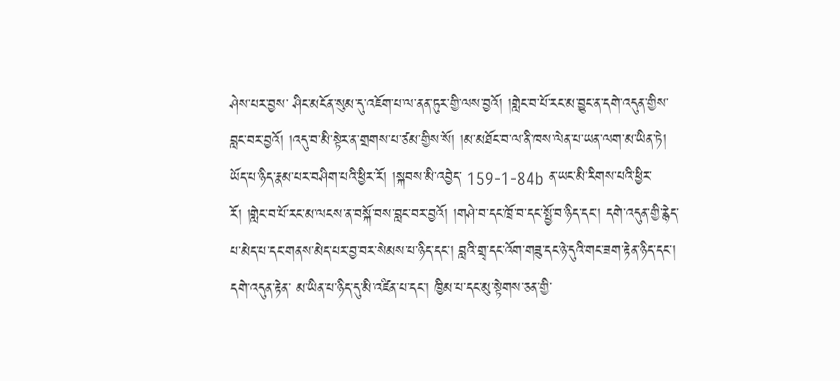ཤེས་པར་བྱས་ ཤིང་མངོན་སུམ་དུ་འཇོག་པ་ལ་ནན་ཏུར་གྱི་ལས་བྱའོ། །གླེང་བ་པོ་རང་མ་བྱུང་ན་དགེ་འདུན་གྱིས་བླང་བར་བྱའོ། །འདུ་བ་མི་སྟེར་ན་གྲགས་པ་ཙམ་གྱིས་སོ། །མ་མཐོང་བ་ལ་ནི་ཁས་ལེན་པ་ཡན་ལག་མ་ཡིན་ཏེ། ཡོད་པ་ཉིད་རྣམ་པར་བཤིག་པའི་ཕྱིར་རོ། །སྐབས་མི་འབྱེད་ 159-1-84b ན་ཡང་མི་རིགས་པའི་ཕྱིར་རོ། །གླེང་བ་པོ་རང་མ་ལངས་ན་བསྐོ་བས་བླང་བར་བྱའོ། །གཤེ་བ་དང་ཁྲོ་བ་དང་སྤྱོ་བ་ཉིད་དང་། དགེ་འདུན་གྱི་རྙེད་པ་མེད་པ་དང་གནས་མེད་པར་བྱ་བར་སེམས་པ་ཉིད་དང་། བླའི་གྲྭ་དང་འོག་གཟུ་དང་ཉེ་དུའི་གང་ཟག་རྟེན་ཉིད་དང་། དགེ་འདུན་རྟེན་ མ་ཡིན་པ་ཉིད་དུ་མི་འཛིན་པ་དང་། ཁྱིམ་པ་དང་མུ་སྟེགས་ཅན་གྱི་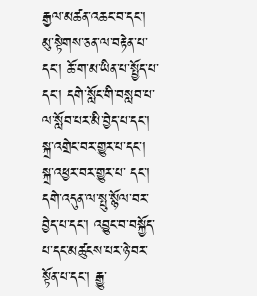རྒྱལ་མཚན་འཆང་བ་དང་། མུ་སྟེགས་ཅན་ལ་བརྟེན་པ་དང་། ཆོ་ག་མ་ཡིན་པ་སྤྱོད་པ་དང་། དགེ་སློང་གི་བསླབ་པ་ལ་སློབ་པར་མི་བྱེད་པ་དང་། སྐྲ་འགྲེང་བར་གྱུར་པ་དང་། སྐྲ་འཕྱར་བར་གྱུར་པ་ དང་། དགེ་འདུན་ལ་སྤུ་སྙོལ་བར་བྱེད་པ་དང་། འབྱུང་བ་བསྐྱོད་པ་དང་མཚུངས་པར་ཉེ་བར་སྟོན་པ་དང་། རྒྱུ་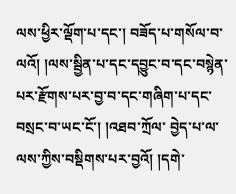ལས་ཕྱིར་ལྡོག་པ་དང་། བཟོད་པ་གསོལ་བ་ལའོ། །ལས་སྦྱིན་པ་དང་དབྱུང་བ་དང་བསྙེན་པར་རྫོགས་པར་བྱ་བ་དང་གཞིག་པ་དང་བསྲང་བ་ཡང་ངོ་། །འཐབ་ཀྲོལ་ བྱེད་པ་ལ་ལས་ཀྱིས་བསྡིགས་པར་བྱའོ། །དགེ་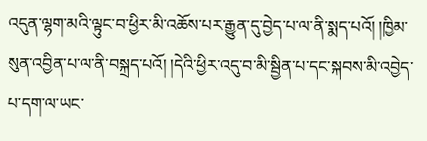འདུན་ལྷག་མའི་ལྟུང་བ་ཕྱིར་མི་འཆོས་པར་རྒྱུན་དུ་བྱེད་པ་ལ་ནི་སྨད་པའོ། །ཁྱིམ་སུན་འབྱིན་པ་ལ་ནི་བསྐྲད་པའོ། །དེའི་ཕྱིར་འདུ་བ་མི་སྦྱིན་པ་དང་སྐབས་མི་འབྱེད་པ་དག་ལ་ཡང་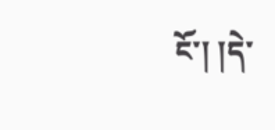ངོ་། །དེ་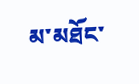མ་མཐོང་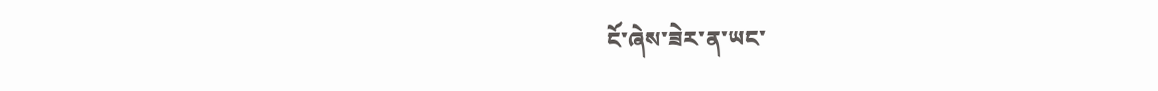ངོ་ཞེས་ཟེར་ན་ཡང་